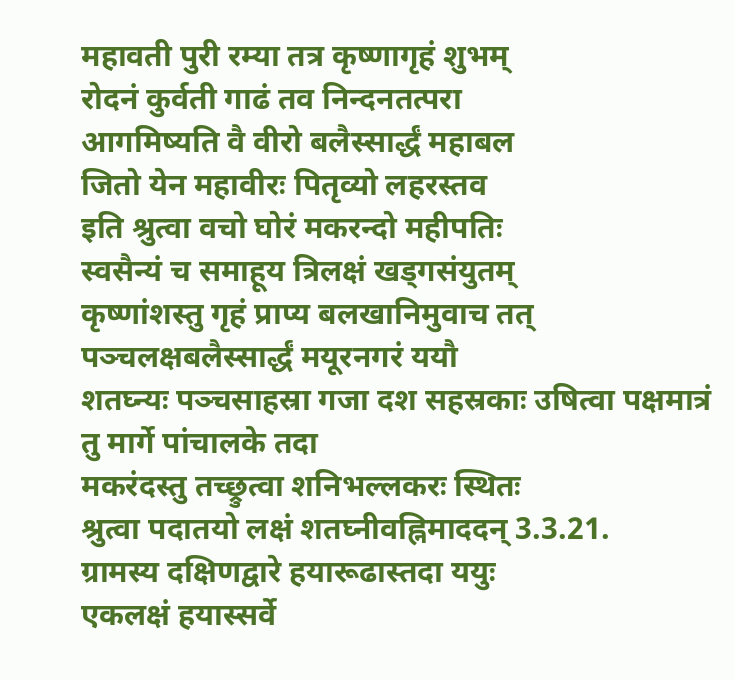महावती पुरी रम्या तत्र कृष्णागृहं शुभम्
रोदनं कुर्वती गाढं तव निन्दनतत्परा
आगमिष्यति वै वीरो बलैस्सार्द्धं महाबल
जितो येन महावीरः पितृव्यो लहरस्तव
इति श्रुत्वा वचो घोरं मकरन्दो महीपतिः
स्वसैन्यं च समाहूय त्रिलक्षं खड्गसंयुतम्
कृष्णांशस्तु गृहं प्राप्य बलखानिमुवाच तत् पञ्चलक्षबलैस्सार्द्धं मयूरनगरं ययौ
शतघ्न्यः पञ्चसाहस्रा गजा दश सहस्रकाः उषित्वा पक्षमात्रं तु मार्गे पांचालके तदा
मकरंदस्तु तच्छ्रुत्वा शनिभल्लकरः स्थितः
श्रुत्वा पदातयो लक्षं शतघ्नीवह्निमाददन् 3.3.21.
ग्रामस्य दक्षिणद्वारे हयारूढास्तदा ययुः
एकलक्षं हयास्सर्वे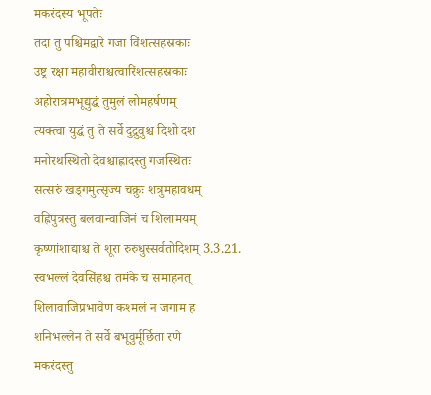मकरंदस्य भूपतेः
तदा तु पश्चिमद्वारे गजा विंशत्सहस्रकाः
उष्ट्र रक्षा महावीराश्चत्वारिंशत्सहस्रकाः
अहोरात्रमभूद्युद्धं तुमुलं लोमहर्षणम्
त्यक्त्वा युद्धं तु ते सर्वे दुद्रुवुश्च दिशो दश
मनोरथस्थितो देवश्चाह्लादस्तु गजस्थितः
सत्सरुं खड्गमुत्सृज्य चक्रुः शत्रुमहावधम्
वह्निपुत्रस्तु बलवान्वाजिनं च शिलामयम्
कृष्णांशाद्याश्च ते शूरा रुरुधुस्सर्वतोदिशम् 3.3.21.
स्वभल्लं देवसिंहश्च तमंके च समाहनत्
शिलावाजिप्रभावेण कश्मलं न जगाम ह
शनिभल्लेन ते सर्वे बभूवुर्मूर्छिता रणे
मकरंदस्तु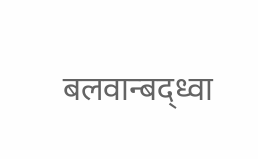बलवान्बद्ध्वा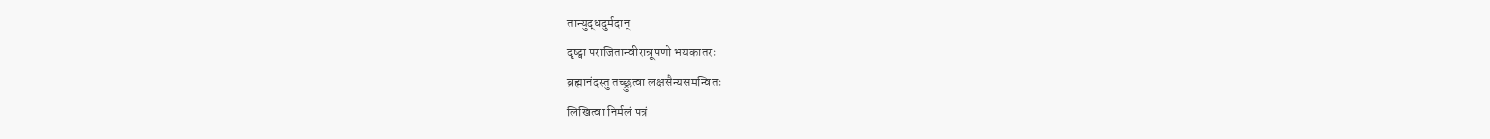तान्युद्धदुर्मदान्
दृष्ट्वा पराजितान्वीरान्रूपणो भयकातरः
ब्रह्मानंदस्तु तच्छ्रुत्वा लक्षसैन्यसमन्वितः
लिखित्वा निर्मलं पत्रं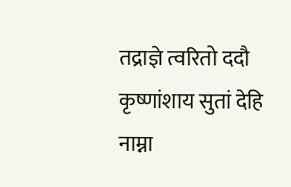तद्राज्ञे त्वरितो ददौ
कृष्णांशाय सुतां देहि नाम्ना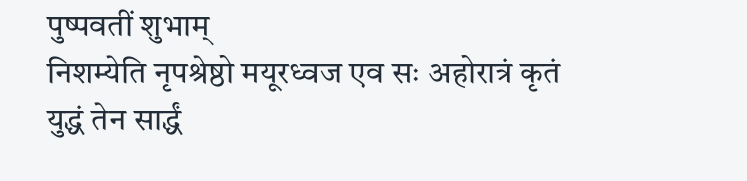पुष्पवतीं शुभाम्
निशम्येति नृपश्रेष्ठो मयूरध्वज एव सः अहोरात्रं कृतं युद्धं तेन सार्द्धं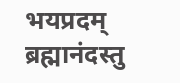भयप्रदम्
ब्रह्मानंदस्तु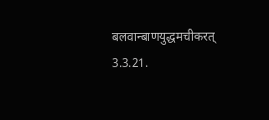बलवान्बाणयुद्धमचीकरत् 3.3.21.